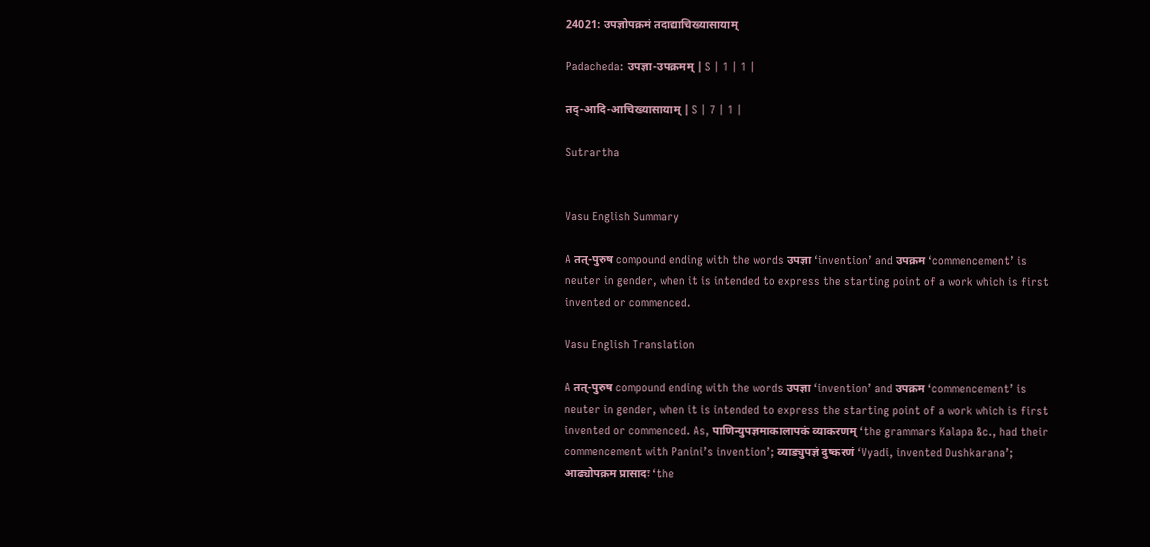24021: उपज्ञोपक्रमं तदाद्याचिख्यासायाम्

Padacheda: उपज्ञा-उपक्रमम् | S | 1 | 1 |

तद्-आदि-आचिख्यासायाम् | S | 7 | 1 |

Sutrartha


Vasu English Summary

A तत्-पुरुष compound ending with the words उपज्ञा ‘invention’ and उपक्रम ‘commencement’ is neuter in gender, when it is intended to express the starting point of a work which is first invented or commenced.

Vasu English Translation

A तत्-पुरुष compound ending with the words उपज्ञा ‘invention’ and उपक्रम ‘commencement’ is neuter in gender, when it is intended to express the starting point of a work which is first invented or commenced. As, पाणिन्युपज्ञमाकालापकं व्याकरणम् ‘the grammars Kalapa &c., had their commencement with Panini’s invention’; व्याड्युपज्ञं दुष्करणं ‘Vyadi, invented Dushkarana’; आढ्योपक्रम प्रासादः ‘the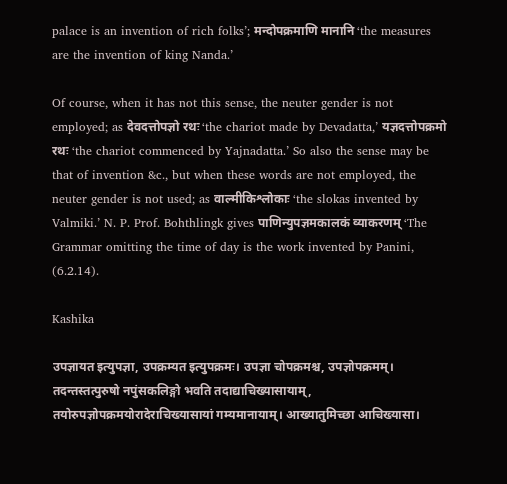palace is an invention of rich folks’; मन्दोपक्रमाणि मानानि ‘the measures are the invention of king Nanda.’

Of course, when it has not this sense, the neuter gender is not employed; as देवदत्तोपज्ञो रथः ‘the chariot made by Devadatta,’ यज्ञदत्तोपक्रमो रथः ‘the chariot commenced by Yajnadatta.’ So also the sense may be that of invention &c., but when these words are not employed, the neuter gender is not used; as वाल्मीकिश्लोकाः ‘the slokas invented by Valmiki.’ N. P. Prof. Bohthlingk gives पाणिन्युपज्ञमकालकं व्याकरणम् ‘The Grammar omitting the time of day is the work invented by Panini, (6.2.14).

Kashika

उपज्ञायत इत्युपज्ञा, उपक्रम्यत इत्युपक्रमः। उपज्ञा चोपक्रमश्च, उपज्ञोपक्रमम्। तदन्तस्तत्पुरुषो नपुंसकलिङ्गो भवति तदाद्याचिख्यासायाम्, तयोरुपज्ञोपक्रमयोरादेराचिख्यासायां गम्यमानायाम्। आख्यातुमिच्छा आचिख्यासा।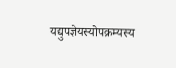यद्युपज्ञेयस्योपक्रम्यस्य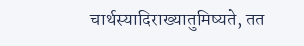चार्थस्यादिराख्यातुमिष्यते, तत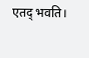एतद् भवति।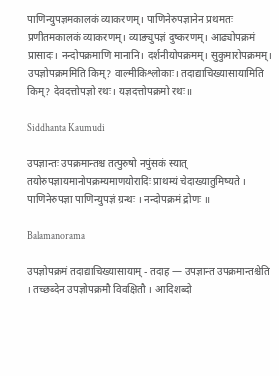पाणिन्युपज्ञमकालकं व्याकरणम्। पाणिनेरुपज्ञानेन प्रथमतः प्रणीतमकालकं व्याकरणम्। व्याङ्युपज्ञं दुष्करणम्। आढ्योपक्रमं प्रासादः। नन्दोपक्रमाणि मानानि। दर्शनीयोपक्रमम्। सुकुमारोपक्रमम्। उपज्ञोपक्रममिति किम्? वाल्मीकिश्लोकाः। तदाद्याचिख्यासायामिति किम्? देवदत्तोपज्ञो रथः। यज्ञदत्तोपक्रमो रथः॥

Siddhanta Kaumudi

उपज्ञान्तः उपक्रमान्तश्च तत्पुरुषो नपुंसकं स्यात् तयोरुपज्ञायमानोपक्रम्यमाणयोरादिः प्राथम्यं चेदाख्यातुमिष्यते । पाणिनेरुपज्ञा पाणिन्युपज्ञं ग्रन्थः । नन्दोपक्रमं द्रोणः ॥

Balamanorama

उपज्ञोपक्रमं तदाद्याचिख्यासायाम् - तदाह — उपज्ञान्त उपक्रमान्तश्चेति । तच्छब्देन उपज्ञोपक्रमौ विवक्षितौ । आदिशब्दो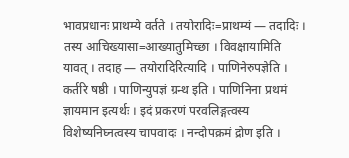भावप्रधानः प्राथम्ये वर्तते । तयोरादिः=प्राथम्यं — तदादिः । तस्य आचिख्यासा=आख्यातुमिच्छा । विवक्षायामिति यावत् । तदाह — तयोरादिरित्यादि । पाणिनेरुपज्ञेति । कर्तरि षष्ठी । पाणिन्युपज्ञं ग्रन्थ इति । पाणिनिना प्रथमं ज्ञायमान इत्यर्थः । इदं प्रकरणं परवलिङ्गत्वस्य विशेष्यनिघ्नत्वस्य चापवादः । नन्दोपक्रमं द्रोण इति ।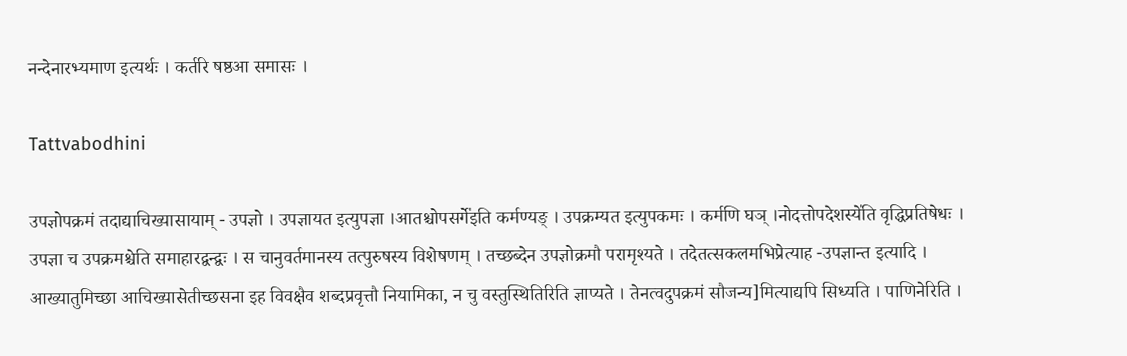नन्देनारभ्यमाण इत्यर्थः । कर्तरि षष्ठआ समासः ।

Tattvabodhini

उपज्ञोपक्रमं तदाद्याचिख्यासायाम् - उपज्ञो । उपज्ञायत इत्युपज्ञा ।आतश्चोपसर्गे॑इति कर्मण्यङ् । उपक्रम्यत इत्युपकमः । कर्मणि घञ् ।नोदत्तोपदेशस्ये॑ति वृद्धिप्रतिषेधः । उपज्ञा च उपक्रमश्चेति समाहारद्वन्द्वः । स चानुवर्तमानस्य तत्पुरुषस्य विशेषणम् । तच्छब्देन उपज्ञोक्रमौ परामृश्यते । तदेतत्सकलमभिप्रेत्याह -उपज्ञान्त इत्यादि । आख्यातुमिच्छा आचिख्यासेतीच्छसना इह विवक्षैव शब्दप्रवृत्तौ नियामिका, न चु वस्तुस्थितिरिति ज्ञाप्यते । तेनत्वदुपक्रमं सौजन्य]मित्याद्यपि सिध्यति । पाणिनेरिति ।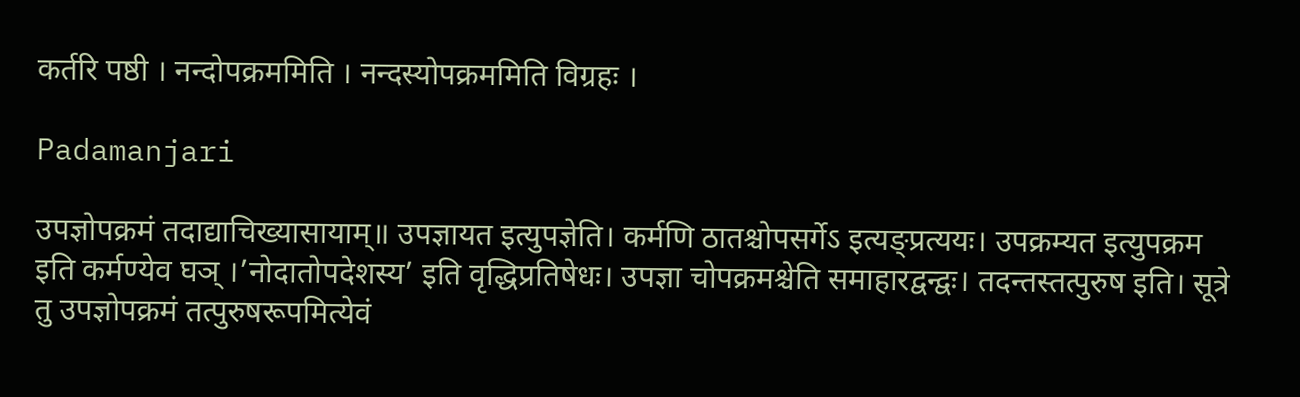कर्तरि पष्ठी । नन्दोपक्रममिति । नन्दस्योपक्रममिति विग्रहः ।

Padamanjari

उपज्ञोपक्रमं तदाद्याचिख्यासायाम्॥ उपज्ञायत इत्युपज्ञेति। कर्मणि ठातश्चोपसर्गेऽ इत्यङ्प्रत्ययः। उपक्रम्यत इत्युपक्रम इति कर्मण्येव घञ् ।’नोदातोपदेशस्य’ इति वृद्धिप्रतिषेधः। उपज्ञा चोपक्रमश्चेति समाहारद्वन्द्वः। तदन्तस्तत्पुरुष इति। सूत्रे तु उपज्ञोपक्रमं तत्पुरुषरूपमित्येवं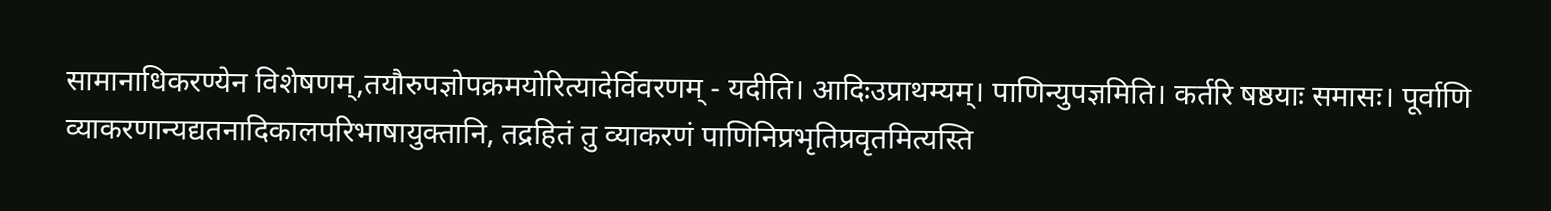सामानाधिकरण्येन विशेषणम्,तयौरुपज्ञोपक्रमयोरित्यादेर्विवरणम् - यदीति। आदिःउप्राथम्यम्। पाणिन्युपज्ञमिति। कर्तरि षष्ठयाः समासः। पूर्वाणि व्याकरणान्यद्यतनादिकालपरिभाषायुक्तानि, तद्रहितं तु व्याकरणं पाणिनिप्रभृतिप्रवृतमित्यस्ति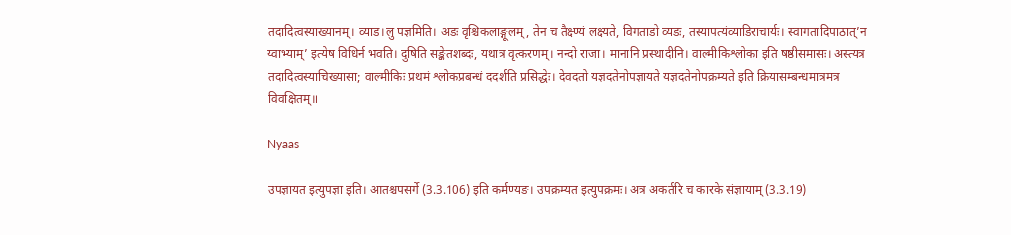तदादित्वस्याख्यानम्। व्याड।लु पज्ञमिति। अडः वृश्चिकलाङ्गूलम्, तेन च तैक्ष्ण्यं लक्ष्यते, विगताडो व्यडः, तस्यापत्यंव्याडिराचार्यः। स्वागतादिपाठात्’न य्वाभ्याम्’ इत्येष विधिर्न भवति। दुषिति सङ्केतशब्दः, यथात्र वृत्करणम्। नन्दो राजा। मानानि प्रस्थादीनि। वाल्मीकिश्लोका इति षष्ठीसमासः। अस्त्यत्र तदादित्वस्याचिख्यासा; वाल्मीकिः प्रथमं श्लोकप्रबन्धं ददर्शति प्रसिद्धेः। देवदतो यज्ञदतेनोपज्ञायते यज्ञदतेनोपक्रम्यते इति क्रियासम्बन्धमात्रमत्र विवक्षितम्॥

Nyaas

उपज्ञायत इत्युपज्ञा इति। आतश्चपसर्गे (3.3.106) इति कर्मण्यङ। उपक्रम्यत इत्युपक्रमः। अत्र अकर्तरि च कारके संज्ञायाम् (3.3.19)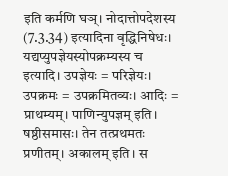इति कर्मणि घञ्। नोदात्तोपदेशस्य (7.3.34) इत्यादिना वृद्धिनिषेधः। यद्यप्युपज्ञेयस्योपक्रम्यस्य च इत्यादि। उपज्ञेयः = परिज्ञेयः। उपक्रमः = उपक्रमितव्यः। आदिः = प्राथम्यम्। पाणिन्युपज्ञम् इति। षष्ठीसमासः। तेन तत्प्रथमतः प्रणीतम्। अकालम् इति। स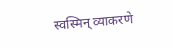स्वस्मिन् व्याकरणे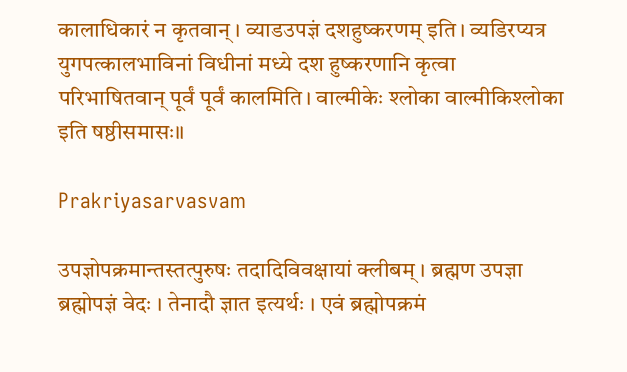कालाधिकारं न कृतवान्। व्याडउपज्ञं दशहुष्करणम् इति। व्यडिरप्यत्र युगपत्कालभाविनां विधीनां मध्ये दश हुष्करणानि कृत्वा परिभाषितवान् पूर्वं पूर्वं कालमिति। वाल्मीकेः श्लोका वाल्मीकिश्लोका इति षष्ठीसमासः॥

Prakriyasarvasvam

उपज्ञोपक्रमान्तस्तत्पुरुषः तदादिविवक्षायां क्लीबम् । ब्रह्मण उपज्ञा ब्रह्मोपज्ञं वेदः । तेनादौ ज्ञात इत्यर्थः । एवं ब्रह्मोपक्रमं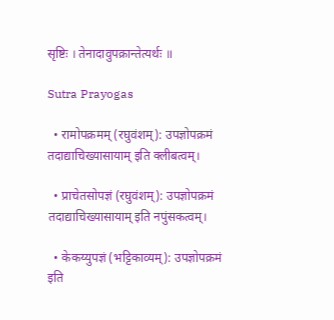सृष्टिः । तेनादावुपक्रान्तेत्यर्थः ॥

Sutra Prayogas

  • रामोपक्रमम् (रघुवंशम्): उपज्ञोपक्रमं तदाद्याचिख्यासायाम् इति क्लीबत्वम्।

  • प्राचेतसोपज्ञं (रघुवंशम्): उपज्ञोपक्रमं तदाद्याचिख्यासायाम् इति नपुंसकत्वम्।

  • केकय्युपज्ञं (भट्टिकाव्यम्): उपज्ञोपक्रमं इति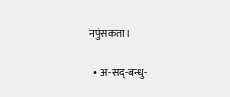नपुंसकता।

  • अ-सद्-बन्धु-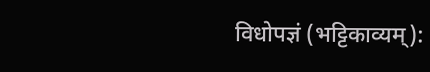विधोपज्ञं (भट्टिकाव्यम्):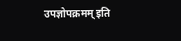उपज्ञोपक्रमम् इति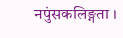नपुंसकलिङ्गता ।